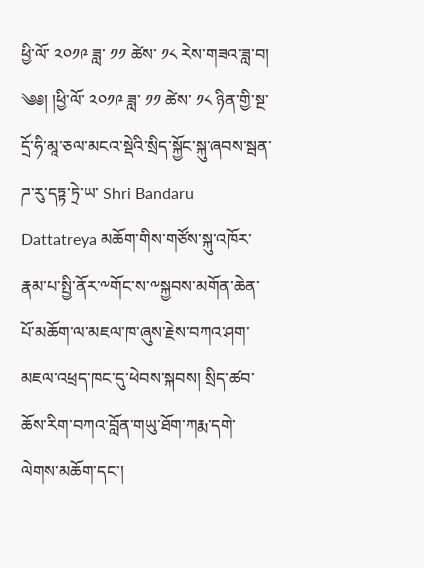ཕྱི་ལོ་ ༢༠༡༩ ཟླ་ ༡༡ ཚེས་ ༡༨ རེས་གཟའ་ཟླ་བ།
༄༅། །ཕྱི་ལོ་ ༢༠༡༩ ཟླ་ ༡༡ ཚེས་ ༡༨ ཉིན་གྱི་སྔ་དྲོ་ཧི་མཱ་ཅལ་མངའ་སྡེའི་སྲིད་སྐྱོང་སྐུ་ཞབས་སྦན་ཌ་རུ་དཏྟ་ཏྲེ་ཡ་ Shri Bandaru Dattatreya མཆོག་གིས་གཙོས་སྐུ་འཁོར་རྣམ་པ་སྤྱི་ནོར་༸གོང་ས་༸སྐྱབས་མགོན་ཆེན་པོ་མཆོག་ལ་མཇལ་ཁ་ཞུས་རྗེས་བཀའ་ཤག་མཇལ་འཕྲད་ཁང་དུ་ཕེབས་སྐབས། སྲིད་ཚབ་ཆོས་རིག་བཀའ་བློན་གཡུ་ཐོག་ཀརྨ་དགེ་ལེགས་མཆོག་དང་།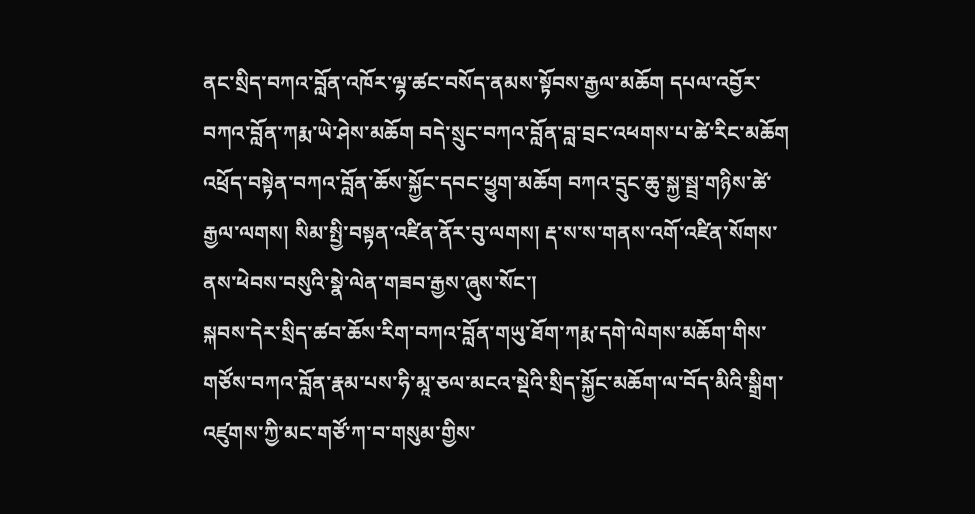ནང་སྲིད་བཀའ་བློན་འཁོར་ལྷ་ཚང་བསོད་ནམས་སྟོབས་རྒྱལ་མཆོག དཔལ་འབྱོར་བཀའ་བློན་ཀརྨ་ཡེ་ཤེས་མཆོག བདེ་སྲུང་བཀའ་བློན་བླ་བྲང་འཕགས་པ་ཚེ་རིང་མཆོག འཕྲོད་བསྟེན་བཀའ་བློན་ཆོས་སྐྱོང་དབང་ཕྱུག་མཆོག བཀའ་དྲུང་ཆུ་སྐྱ་སྦྲ་གཉིས་ཚེ་རྒྱལ་ལགས། སིམ་སྤྱི་བསྟན་འཛིན་ནོར་བུ་ལགས། རྡ་ས་ས་གནས་འགོ་འཛིན་སོགས་ནས་ཕེབས་བསུའི་སྣེ་ལེན་གཟབ་རྒྱས་ཞུས་སོང་།
སྐབས་དེར་སྲིད་ཚབ་ཆོས་རིག་བཀའ་བློན་གཡུ་ཐོག་ཀརྨ་དགེ་ལེགས་མཆོག་གིས་གཙོས་བཀའ་བློན་རྣམ་པས་ཧི་མཱ་ཅལ་མངའ་སྡེའི་སྲིད་སྐྱོང་མཆོག་ལ་བོད་མིའི་སྒྲིག་འཛུགས་ཀྱི་མང་གཙོ་ཀ་བ་གསུམ་གྱིས་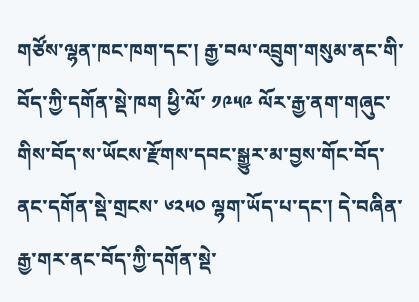གཙོས་ལྷན་ཁང་ཁག་དང་། རྒྱ་བལ་འབྲུག་གསུམ་ནང་གི་བོད་ཀྱི་དགོན་སྡེ་ཁག ཕྱི་ལོ་ ༡༩༥༩ ལོར་རྒྱ་ནག་གཞུང་གིས་བོད་ས་ཡོངས་རྫོགས་དབང་སྒྱུར་མ་བྱས་གོང་བོད་ནང་དགོན་སྡེ་གྲངས་ ༦༢༥༠ ལྷག་ཡོད་པ་དང་། དེ་བཞིན་རྒྱ་གར་ནང་བོད་ཀྱི་དགོན་སྡེ་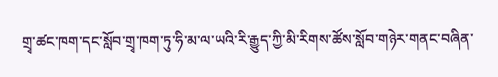གྲྭ་ཚང་ཁག་དང་སློབ་གྲྭ་ཁག་ཏུ་ཧི་མ་ལ་ཡའི་རི་རྒྱུད་ཀྱི་མི་རིགས་ཚོས་སློབ་གཉེར་གནང་བཞིན་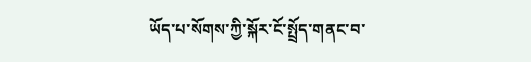ཡོད་པ་སོགས་ཀྱི་སྐོར་ངོ་སྤྲོད་གནང་བ་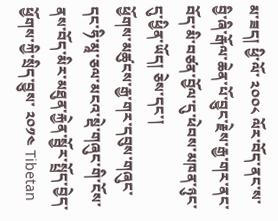མ་ཟད། ཕྱི་ལོ་ ༢༠༠༨ ལོར་བོད་ནང་ས་བྱི་ཞི་རྒོལ་ཆེན་པོ་བྱུང་རྗེས་རྒྱ་གར་ནང་བོད་མི་བཙན་བྱོལ་དུ་ཕེབས་མཁན་ཉུང་དུ་ཕྱིན་ཡོད། ཅེས་དང་།
ཕྱོགས་མཚུངས་རྒྱ་གར་དབུས་གཞུང་དང་ཧི་མཱ་ཅལ་མངའ་སྡེ་གཞུང་གི་ངོས་ནས་བོད་མིར་མཐུན་རྐྱེན་སྦྱོར་སྤྲོད་བྱེད་ཕྱོགས་ཀྱི་སྲིད་བྱུས་ ༢༠༡༤ Tibetan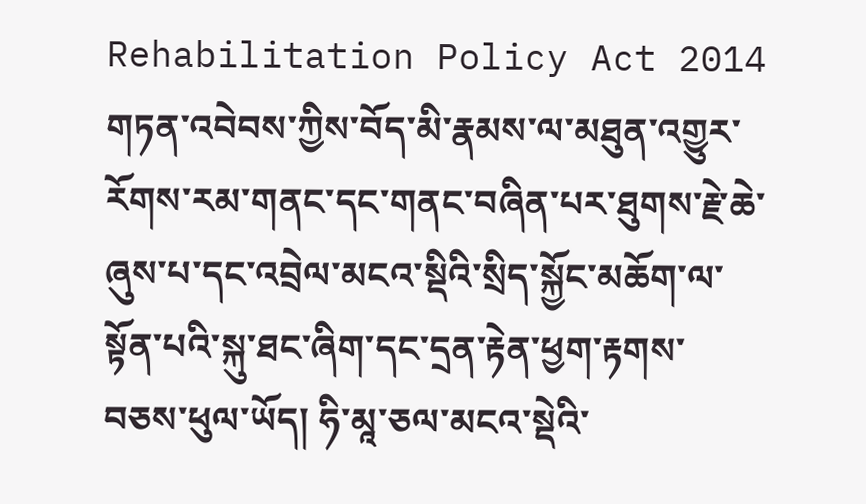Rehabilitation Policy Act 2014 གཏན་འབེབས་ཀྱིས་བོད་མི་རྣམས་ལ་མཐུན་འགྱུར་རོགས་རམ་གནང་དང་གནང་བཞིན་པར་ཐུགས་རྗེ་ཆེ་ཞུས་པ་དང་འབྲེལ་མངའ་སྡིའི་སྲིད་སྐྱོང་མཆོག་ལ་སྟོན་པའི་སྐུ་ཐང་ཞིག་དང་དྲན་རྟེན་ཕྱག་རྟགས་བཅས་ཕུལ་ཡོད། ཧི་མཱ་ཅལ་མངའ་སྡེའི་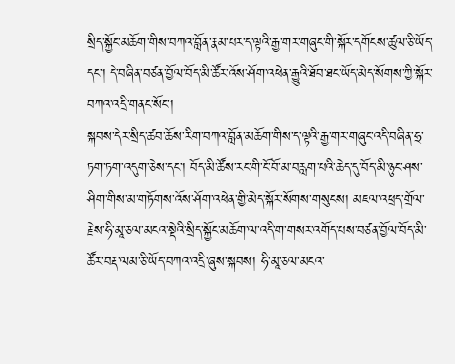སྲིད་སྐྱོང་མཆོག་གིས་བཀའ་བློན་རྣམ་པར་ད་ལྟའི་རྒྱ་གར་གཞུང་གི་སྐོར་དགོངས་ཚུལ་ཅི་ཡོད་དང་། དེ་བཞིན་བཙན་བྱོལ་བོད་མི་ཚོར་འོས་ཤོག་འཕེན་རྒྱུའི་ཐོབ་ཐང་ཡོད་མེད་སོགས་ཀྱི་སྐོར་བཀའ་འདྲི་གནང་སོང་།
སྐབས་དེར་སྲིད་ཚབ་ཆོས་རིག་བཀའ་བློན་མཆོག་གིས་ད་ལྟའི་རྒྱ་གར་གཞུང་འདི་བཞིན་ཧྲ་ཏག་ཏག་འདུག་ཅེས་དང་། བོད་མི་ཚོས་རང་གི་ངོ་བོ་མ་བརླག་པའི་ཆེད་དུ་བོད་མི་ཉུང་ཤས་ཤིག་གིས་མ་གཏོགས་འོས་ཤོག་འཕེན་གྱི་མེད་སྐོར་སོགས་གསུངས། མཇལ་འཕྲད་གྲོལ་རྗེས་ཧི་མཱ་ཅལ་མངའ་སྡེའི་སྲིད་སྐྱོང་མཆོག་ལ་འདི་ག་གསར་འགོད་པས་བཙན་བྱོལ་བོད་མི་ཚོར་བརྡ་ལམ་ཅི་ཡོད་བཀའ་འདྲི་ཞུས་སྐབས། ཧི་མཱ་ཅལ་མངའ་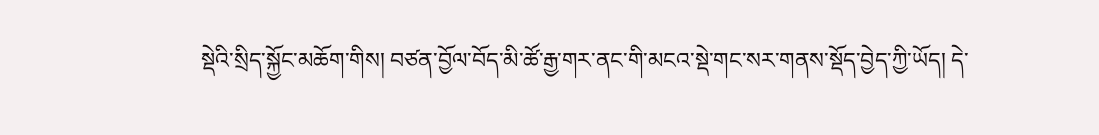སྡེའི་སྲིད་སྐྱོང་མཆོག་གིས། བཙན་བྱོལ་བོད་མི་ཚོ་རྒྱ་གར་ནང་གི་མངའ་སྡེ་གང་སར་གནས་སྡོད་བྱེད་ཀྱི་ཡོད། དེ་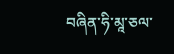བཞིན་ཧི་མཱ་ཅལ་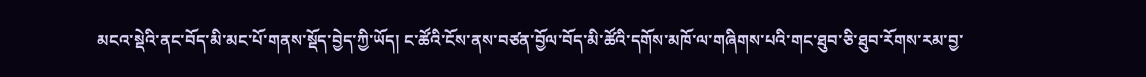མངའ་སྡེའི་ནང་བོད་མི་མང་པོ་གནས་སྡོད་བྱེད་ཀྱི་ཡོད། ང་ཚོའི་ངོས་ནས་བཙན་བྱོལ་བོད་མི་ཚོའི་དགོས་མཁོ་ལ་གཞིགས་པའི་གང་ཐུབ་ཅི་ཐུབ་རོགས་རམ་བྱ་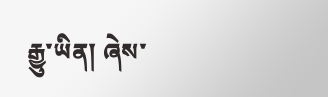རྒྱུ་ཡིན། ཞེས་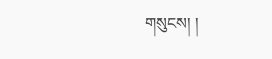གསུངས། །